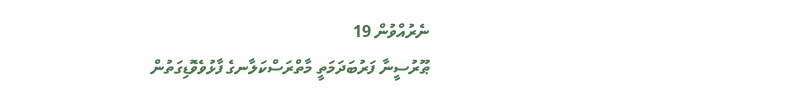ނެރުއްވުން 19
ޠޫރުސީނާ ފަރުބަދަމަތީ މާތްރަސްކަލާނގެ ފާޅުވެވޮޑިގަތުން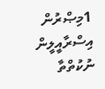1މިޞްރުން އިސްރާއީލީން ނުކުތްތާ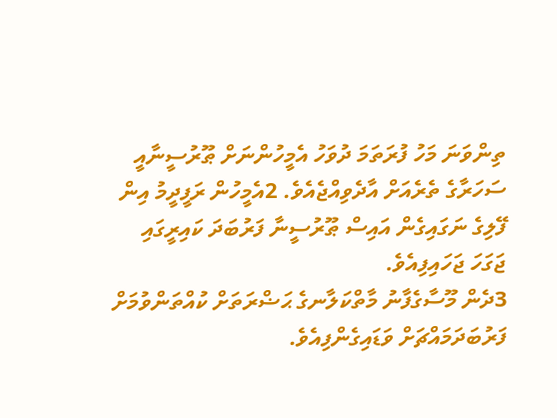ތިންވަނަ މަހު ފުރަތަމަ ދުވަހު އެމީހުންނަށް ޠޫރުސީނާއީ ސަހަރާގެ ތެރެއަށް އާދެވިއްޖެއެވެ. 2އެމީހުން ރަފީދީމު އިން ފޭލިގެ ނަގައިގެން އައިސް ޠޫރުސީނާ ފަރުބަދަ ކައިރީގައި ޖަގަހަ ޖަހައިފިއެވެ.
3ދެން މޫސާގެފާނު މާތްކަލާނގެ ޙަޟްރަތަށް ކުއްތަންވުމަށް ފަރުބަދަމައްޗަށް ވަޑައިގެންފިއެވެ.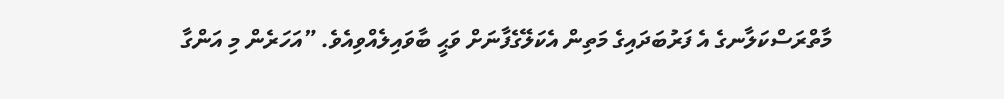މާތްރަސްކަލާނގެ އެ ފަރުބަދައިގެ މަތިން އެކަލޭގެފާނަށް ވަޙީ ބާވައިލެއްވިއެވެ. ”އަހަރެން މި އަންގާ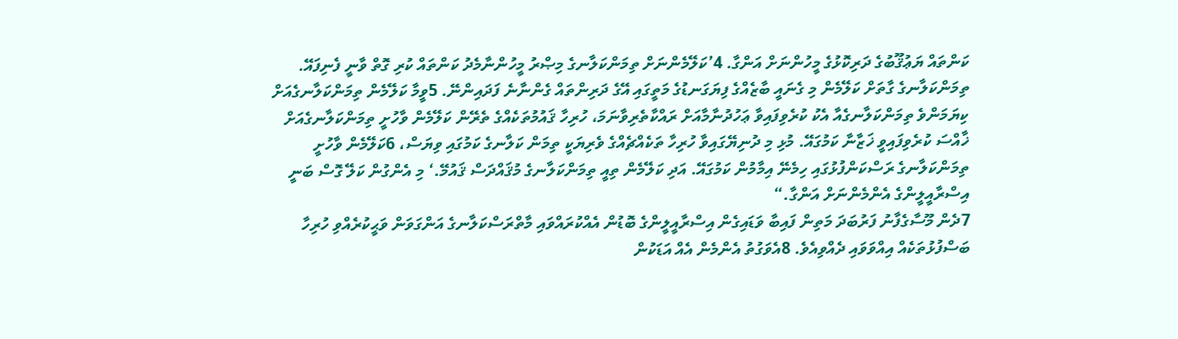ކަންތައް ޔަޢުޤޫބުގެ ދަރިކޮޅުގެ މީހުންނަށް އަންގާ. 4’ކަލޭމެންނަށް ތިމަންކަލާނގެ މިޞްރު މީހުންނާމެދު ކަންތައް ކުރި ގޮތް ވާނީ ފެނިފައޭ. ތިމަންކަލާނގެ ގާތަށް ކަލޭމެން މި ގެނައީ ބާޒެއްގެ ފިޔަގަނޑުގެ މަތީގައި އޭގެ ދަރިންތައް ގެންނާނެ ފަދައިންނޭ. 5ވީމާ ކަލޭމެން ތިމަންކަލާނގެއަށް ކިޔަމަންވެ ތިމަންކަލާނގެއާ އެކު ކުރެވިފައިވާ ޢަހުދުނާމާއަށް ރައްކާތެރިވާނަމަ، ހުރިހާ ޤައުމުތަކެއްގެ ތެރޭން ކަލޭމެން ވާހުށީ ތިމަންކަލާނގެއަށް ޚާއްސަ ކުރެވިފައިވީ ޚަޒާނާ ކަމުގައޭ. މުޅި މި ދުނިޔޭގައިވާ ހުރިހާ ތަކެއްޗެއްގެ ވެރިޔަކީ ތިމަން ކަލާނގެ ކަމުގައި ވިޔަސް، 6ކަލޭމެން ވާހުށީ ތިމަންކަލާނގެ ރަސްކަންފުޅުގައި ހިމެނޭ އިމާމުން ކަމުގައޭ. އަދި ކަލޭމެން ތިއީ ތިމަންކަލާނގެ މުޤައްދަސް ޤައުމޭ.‘ މި އެންގުން ކަލޭ ގޮސް ބަނީ އިސްރާއީލީންގެ އެންމެންނަށް އަންގާ.“
7ދެން މޫސާގެފާނު ފަރުބަދަ މަތިން ފައިބާ ވަޑައިގެން އިސްރާއީލީންގެ ބޮޑުން އެއްކުރައްވައި މާތްރަސްކަލާނގެ އަންގަވަން ވަޙީކުރެއްވި ހުރިހާ ބަސްފުޅުތަކެއް އިއްވަވައި ދެއްވިއެވެ. 8އެވަގުތު އެންމެން އެއް އަޑަކުން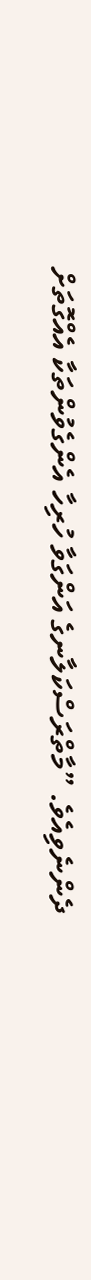ދެންނެވިއެވެ. ”މާތްރަސްކަލާނގެ އަންގަވާ ހުރިހާ އެންގެވުންތަކާ އެއްގޮތަށް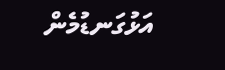އަޅުގަނޑުމެން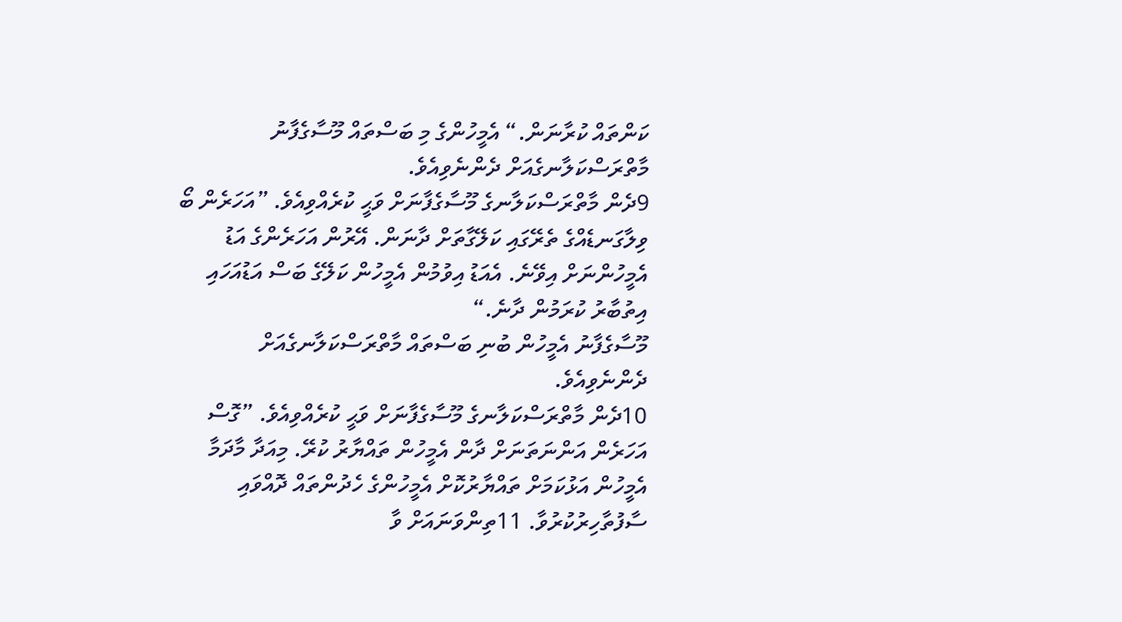ކަންތައް ކުރާނަން.“ އެމީހުންގެ މި ބަސްތައް މޫސާގެފާނު މާތްރަސްކަލާނގެއަށް ދެންނެވިއެވެ.
9ދެން މާތްރަސްކަލާނގެ މޫސާގެފާނަށް ވަޙީ ކުރެއްވިއެވެ. ”އަހަރެން ބޯ ވިލާގަނޑެއްގެ ތެރޭގައި ކަލޭގާތަށް ދާނަން. އޭރުން އަހަރެންގެ އަޑު އެމީހުންނަށް އިވޭނެ. އެއަޑު އިވުމުން އެމީހުން ކަލޭގެ ބަސް އަޑުއަހައި އިތުބާރު ކުރަމުން ދާނެ.“
މޫސާގެފާނު އެމީހުން ބުނި ބަސްތައް މާތްރަސްކަލާނގެއަށް ދެންނެވިއެވެ.
10ދެން މާތްރަސްކަލާނގެ މޫސާގެފާނަށް ވަޙީ ކުރެއްވިއެވެ. ”ގޮސް އަހަރެން އަންނަތަނަށް ދާން އެމީހުން ތައްޔާރު ކުރޭ. މިއަދާ މާދަމާ އެމީހުން އަޅުކަމަށް ތައްޔާރުކޮށް އެމީހުންގެ ހެދުންތައް ދޮއްވައި ސާފުތާހިރުކުރުވާ. 11ތިންވަނައަށް ވާ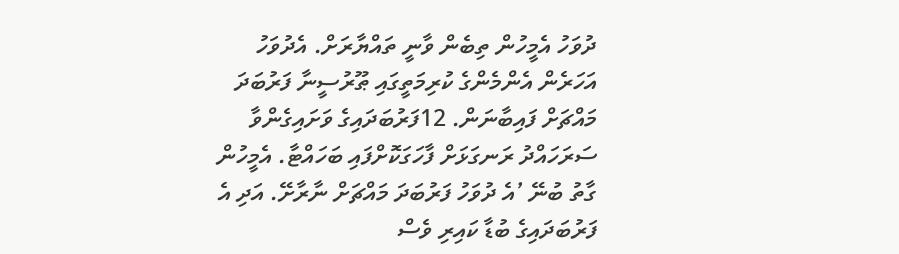ދުވަހު އެމީހުން ތިބެން ވާނީ ތައްޔާރަށް. އެދުވަހު އަހަރެން އެންމެންގެ ކުރިމަތީގައި ޠޫރުސީނާ ފަރުބަދަ މައްޗަށް ފައިބާނަން. 12ފަރުބަދައިގެ ވަށައިގެންވާ ސަރަހައްދު ރަނގަޅަށް ފާހަގަކޮށްފައި ބަހައްޓާ. އެމީހުން ގާތު ބުނޭ ’އެ ދުވަހު ފަރުބަދަ މައްޗަށް ނާރާށޭ. އަދި އެ ފަރުބަދައިގެ ބުޑާ ކައިރި ވެސް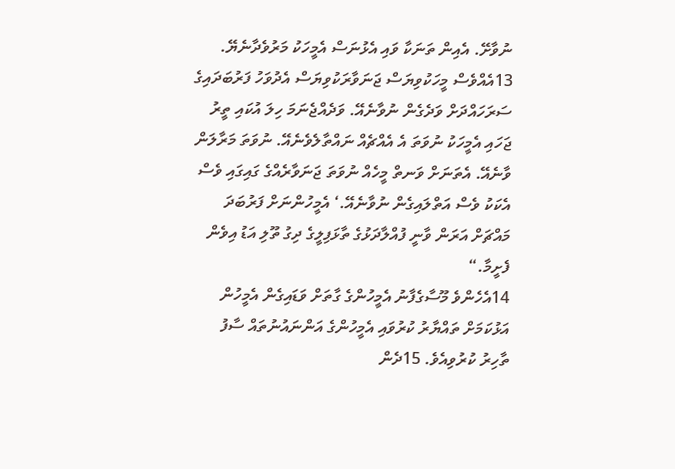ނުވާށޭ. އެއިން ތަނަކާ ވައި އެޅުނަސް އެމީހަކު މަރުވެދާނެޔޭ. 13އެއްވެސް މީހަކުވިޔަސް ޖަނަވާރަކުވިޔަސް އެދުވަހު ފަރުބަދައިގެ ސަރަހައްދަށް ވަދެގެން ނުވާނެއޭ. ވަދެއްޖެނަމަ ހިލަ އުކައި ތީރު ޖަހައި އެމީހަކު ނުވަތަ އެ އެއްޗެއް ނައްތާލެވެނެއޭ. ނުވަތަ މަރާލަން ވާނެއޭ. އެތަނަށް ވަނތް މީހެއް ނުވަތަ ޖަނަވާރެއްގެ ގައިގައި ވެސް އެކަކު ވެސް އަތްލައިގެން ނުވާނެއޭ.‘ އެމީހުންނަށް ފަރުބަދަ މައްޗަށް އަރަން ވާނީ ފުއްލާދަޅުގެ ތާޅަފިލީގެ ދިގު ތޫލި އަޑު އިވެން ފެށީމާ.“
14އެހެންވެ މޫސާގެފާނު އެމީހުންގެ ގާތަށް ވަޑައިގެން އެމީހުން އަޅުކަމަށް ތައްޔާރު ކުރުވައި އެމީހުންގެ އަންނައުނުތައް ސާފު ތާހިރު ކުރުވިއެވެ. 15ދެން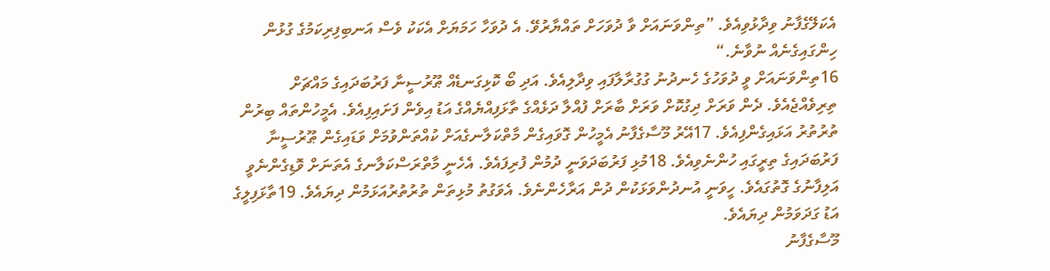އެކަލޭގެފާނު ވިދާޅުވިއެވެ. ”ތިންވަނައަށް ވާ ދުވަހަށް ތައްޔާރުވޭ. އެ ދުވަހާ ހަމަޔަށް އެކަކު ވެސް އަނބިފިރިކަމުގެ ގުޅުން ހިންގައިގެނެއް ނުވާނެ.“
16ތިންވަނައަށް ވީ ދުވަހުގެ ހެނދުނު ގުގުރާލާފައި ވިދާލިއެވެ. އަދި ބޯ ކޮޅިގަނޑެއް ޠޫރުސީނާ ފަރުބަދައިގެ މައްޗަށް ތިރިވެއްޖެއެވެ. ދެން ވަރަށް ދިގުކޮށް ވަރަށް ބާރަށް ފުއްލާ ދަޅެއްގެ ތާޅަފިއްޔެއްގެ އަޑު އިވެން ފަށައިފިއެވެ. އެމީހުންތައް ބިރުން ތުރުތުރު އަޅައިގެންފިއެވެ. 17އޭރު މޫސާގެފާނު އެމީހުން ގޮވައިގެން މާތްކަލާނގެއަށް ކުއްތަންވުމަށް ވަޑައިގެން ޠޫރުސީނާ ފަރުބަދައިގެ ތިރީގައި ހުންނެވިއެވެ. 18މުޅި ފަރުބަދަވަނީ ދުމުން ފުރިފައެވެ. އެހެނީ މާތްރަސްކަލާނގެ އެތަނަށް ވޮޑިގެންނެވީ އަލިފާނުގެ ގޮތުގައެވެ. ހީވަނީ އުނދުންވަޅަކުން ދުން އަރާހެންނެވެ. އެވަގުތު މުޅިތަން ތުރުތުރުއަޅަމުން ދިޔައެވެ. 19ތާޅަފިލީގެ އަޑު ގަދަވަމުން ދިޔައެވެ.
މޫސާގެފާނު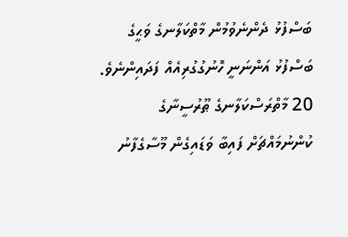ބަސްފުޅު ދެންނެވުމުން މާތްކަލާނގެ ވަޙީގެ ބަސްފުޅު އަންނަނީ ހޮނުގުގުރިއެއް ފަދައިންނެވެ.
20 މާތްރަސްކަލާނގެ ޠޫރުސީނާގެ ކުންނުމައްޗަށް ފައިބާ ވަޑައިގެން މޫސާގެފާނު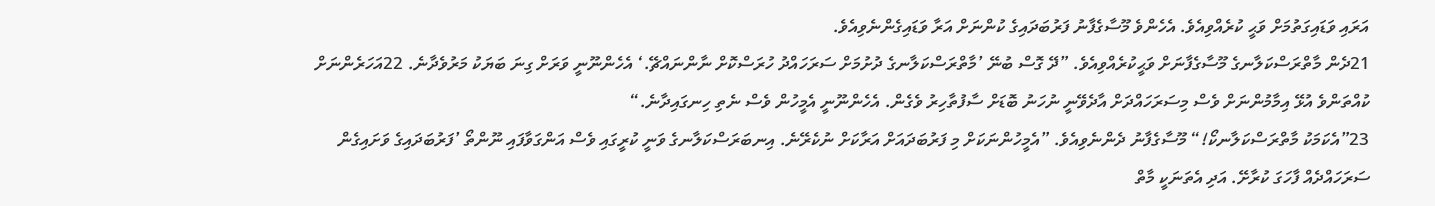އަރައި ވަޑައިގަތުމަށް ވަޙީ ކުރެއްވިއެވެ. އެހެންވެ މޫސާގެފާނު ފަރުބަދައިގެ ކުންނަށް އަރާ ވަޑައިގެންނެވިއެވެ.
21ދެން މާތްރަސްކަލާނގެ މޫސާގެފާނަށް ވަޙީކުރެއްވިއެވެ. ”ދޭ ގޮސް ބުނޭ ’މާތްރަސްކަލާނގެ ދުށުމަށް ސަރަހައްދު ހުރަސްކޮށް ނާންނައްޗޭ.‘ އެހެންނޫނީ ވަރަށް ގިނަ ބަޔަކު މަރުވެދާނެ. 22އަހަރެންނަށް ކުއްތަންވެ އުޅޭ އިމާމުންނަށް ވެސް މިސަރަހައްދަށް އާދެވޭނީ ނުހަނު ބޮޑަށް ސާފުތާހިރު ވެގެން. އެހެންނޫނީ އެމީހުން ވެސް ނެތި ހިނގައިދާނެ.“
23”އެކަމަކު މާތްރަސްކަލާނކޯ!“ މޫސާގެފާނު ދެންނެވިއެވެ. ”އެމީހުންނަކަށް މި ފަރުބަދައަށް އަރާކަށް ނުކެރޭނެ. އިނބަރަސްކަލާނގެ ވަނީ ކުރީގައި ވެސް އަންގަވާފައި ނޫންތޯ ’ފަރުބަދައިގެ ވަށައިގެން ސަރަހައްދެއް ފާހަގަ ކުރާށޭ. އަދި އެތަނަކީ މާތް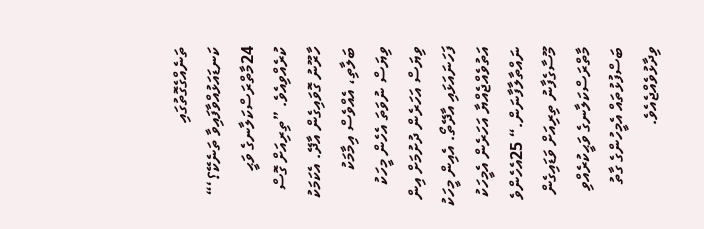ތަނެއްގެގޮތުގައި ކަނޑައަޅުއްވާފައިވާ ތަނެކޭ؟‘“ 24މާތްރަސްކަލާނގެ ވަޙީ ކުރެއްވިއެވެ. ”ތިރިއަށް ގޮސް ހާރޫނު ގޮވައިގެން އާދޭ. އެކަމަކު ބަލާތި، އެއްވެސް އިމާމަކު ވިޔަސް ނުވަތަ އެހެން މީހަކު ވިޔަސް އަހަރެން ދުށުމަށް އިން ފަހަނައަޅައި އާދޭތޯ. އެއިން މީހަކު އަތުވެއްޖެއްޔާ އަހަރެން އެމީހަކު ނައްތާލާފާނަން.“ 25އެހެންވެ މޫސާގެފާނު ތިރިއަށް ވަޑައިގެން މާތްރަސްކަލާނގެ ވަޙީކުރެއްވި ބަސްފުޅުތައް އެމީހުންގެ ގާތު ވިދާޅުވެއްޖެއެވެ.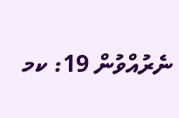ނެރުއްވުން 19: ކމ